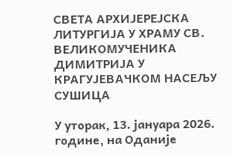СВЕТА АРХИЈЕРЕЈСКА ЛИТУРГИЈА У ХРАМУ СВ. ВЕЛИКОМУЧЕНИКА ДИМИТРИЈА У КРАГУЈЕВАЧКОМ НАСЕЉУ СУШИЦА

У уторак, 13. јануара 2026. године, на Оданије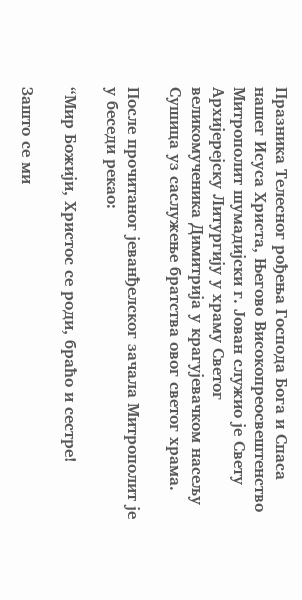Празника Телесног рођења Господа Бога и Спаса нашег Исуса Христа, Његово Високопреосвештенство Митрополит шумадијски г. Јован служио је Свету Архијерејску Литургију у храму Светог великомученика Димитрија у крагујевачком насељу Сушица уз саслужење братства овог светог храма.

После прочитаног јеванђелског зачала Митрополит је у беседи рекао:

“Мир Божији, Христос се роди, браћо и сестре!

Зашто се ми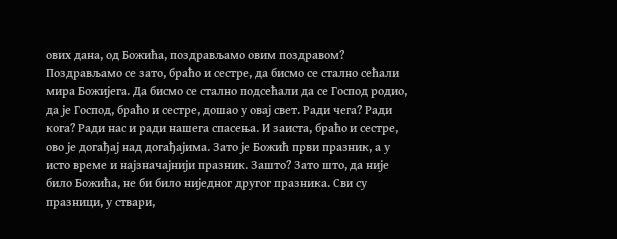ових дана, од Божића, поздрављамо овим поздравом? Поздрављамо се зато, браћо и сестре, да бисмо се стално сећали мира Божијега. Да бисмо се стално подсећали да се Господ родио, да је Господ, браћо и сестре, дошао у овај свет. Ради чега? Ради кога? Ради нас и ради нашега спасења. И заиста, браћо и сестре, ово је догађај над догађајима. Зато је Божић први празник, а у исто време и најзначајнији празник. Зашто? Зато што, да није било Божића, не би било ниједног другог празника. Сви су празници, у ствари,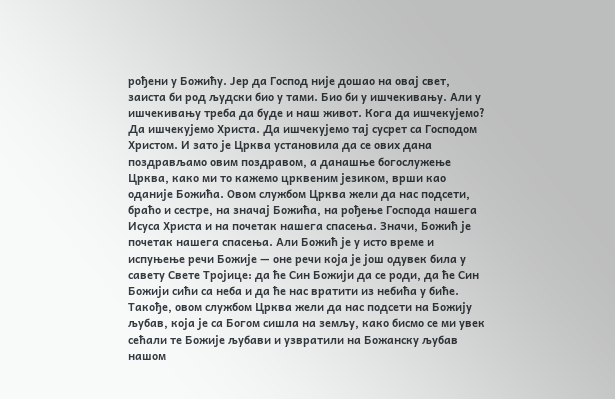рођени у Божићу. Јер да Господ није дошао на овај свет, заиста би род људски био у тами. Био би у ишчекивању. Али у ишчекивању треба да буде и наш живот. Кога да ишчекујемо? Да ишчекујемо Христа. Да ишчекујемо тај сусрет са Господом Христом. И зато је Црква установила да се ових дана поздрављамо овим поздравом, а данашње богослужење Црква, како ми то кажемо црквеним језиком, врши као оданије Божића. Овом службом Црква жели да нас подсети, браћо и сестре, на значај Божића, на рођење Господа нашега Исуса Христа и на почетак нашега спасења. Значи, Божић је почетак нашега спасења. Али Божић је у исто време и испуњење речи Божије — оне речи која је још одувек била у савету Свете Тројице: да ће Син Божији да се роди, да ће Син Божији сићи са неба и да ће нас вратити из небића у биће. Такође, овом службом Црква жели да нас подсети на Божију љубав, која је са Богом сишла на земљу, како бисмо се ми увек сећали те Божије љубави и узвратили на Божанску љубав нашом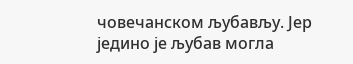човечанском љубављу. Јер једино је љубав могла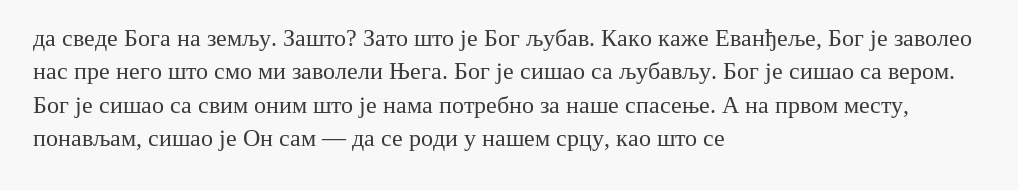да сведе Бога на земљу. Зашто? Зато што је Бог љубав. Како каже Еванђеље, Бог је заволео нас пре него што смо ми заволели Њега. Бог је сишао са љубављу. Бог је сишао са вером. Бог је сишао са свим оним што је нама потребно за наше спасење. А на првом месту, понављам, сишао је Он сам — да се роди у нашем срцу, као што се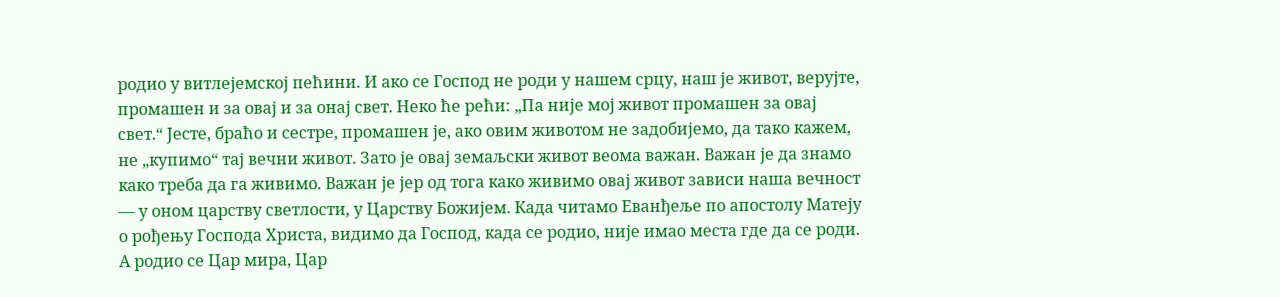родио у витлејемској пећини. И ако се Господ не роди у нашем срцу, наш је живот, верујте, промашен и за овај и за онај свет. Неко ће рећи: „Па није мој живот промашен за овај свет.“ Јесте, браћо и сестре, промашен је, ако овим животом не задобијемо, да тако кажем, не „купимо“ тај вечни живот. Зато је овај земаљски живот веома важан. Важан је да знамо како треба да га живимо. Важан је јер од тога како живимо овај живот зависи наша вечност — у оном царству светлости, у Царству Божијем. Када читамо Еванђеље по апостолу Матеју о рођењу Господа Христа, видимо да Господ, када се родио, није имао места где да се роди. А родио се Цар мира, Цар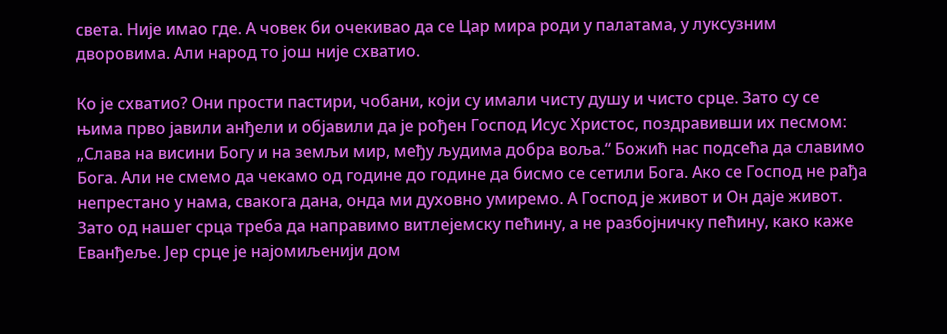света. Није имао где. А човек би очекивао да се Цар мира роди у палатама, у луксузним дворовима. Али народ то још није схватио.

Ко је схватио? Они прости пастири, чобани, који су имали чисту душу и чисто срце. Зато су се њима прво јавили анђели и објавили да је рођен Господ Исус Христос, поздравивши их песмом: „Слава на висини Богу и на земљи мир, међу људима добра воља.“ Божић нас подсећа да славимо Бога. Али не смемо да чекамо од године до године да бисмо се сетили Бога. Ако се Господ не рађа непрестано у нама, свакога дана, онда ми духовно умиремо. А Господ је живот и Он даје живот. Зато од нашег срца треба да направимо витлејемску пећину, а не разбојничку пећину, како каже Еванђеље. Јер срце је најомиљенији дом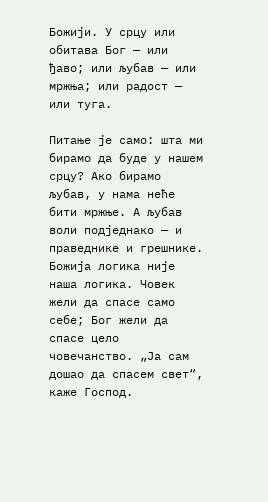Божији. У срцу или обитава Бог — или ђаво; или љубав — или мржња; или радост — или туга.

Питање је само: шта ми бирамо да буде у нашем срцу? Ако бирамо љубав, у нама неће бити мржње. А љубав воли подједнако — и праведнике и грешнике. Божија логика није наша логика. Човек жели да спасе само себе; Бог жели да спасе цело човечанство. „Ја сам дошао да спасем свет“, каже Господ.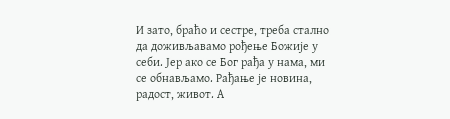И зато, браћо и сестре, треба стално да доживљавамо рођење Божије у себи. Јер ако се Бог рађа у нама, ми се обнављамо. Рађање је новина, радост, живот. А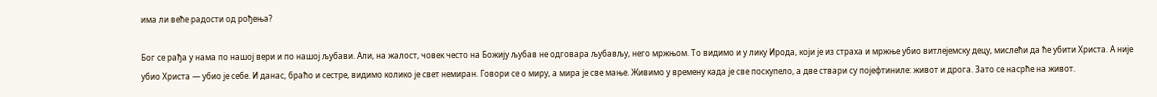има ли веће радости од рођења?

Бог се рађа у нама по нашој вери и по нашој љубави. Али, на жалост, човек често на Божију љубав не одговара љубављу, него мржњом. То видимо и у лику Ирода, који је из страха и мржње убио витлејемску децу, мислећи да ће убити Христа. А није убио Христа — убио је себе. И данас, браћо и сестре, видимо колико је свет немиран. Говори се о миру, а мира је све мање. Живимо у времену када је све поскупело, а две ствари су појефтиниле: живот и дрога. Зато се насрће на живот.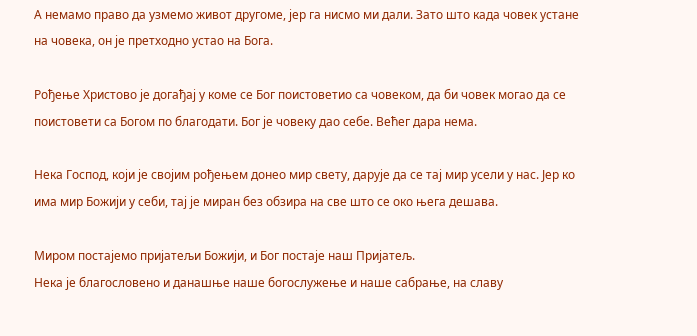А немамо право да узмемо живот другоме, јер га нисмо ми дали. Зато што када човек устане на човека, он је претходно устао на Бога.

Рођење Христово је догађај у коме се Бог поистоветио са човеком, да би човек могао да се поистовети са Богом по благодати. Бог је човеку дао себе. Већег дара нема.

Нека Господ, који је својим рођењем донео мир свету, дарује да се тај мир усели у нас. Јер ко има мир Божији у себи, тај је миран без обзира на све што се око њега дешава.

Миром постајемо пријатељи Божији, и Бог постаје наш Пријатељ.
Нека је благословено и данашње наше богослужење и наше сабрање, на славу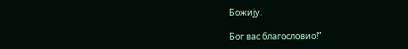Божију.

Бог вас благословио!”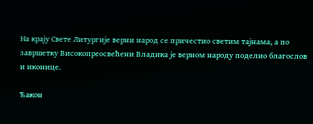На крају Свете Литургије верни народ се причестио светим тајнама, а по завршетку Високопреосвећени Владика је верном народу поделио благослов и иконице.

Ђакон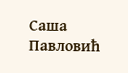Саша Павловић